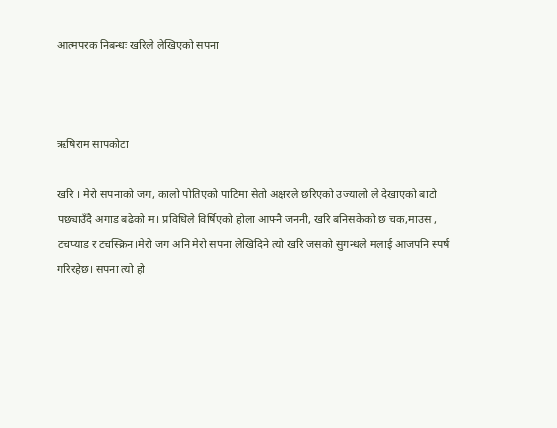आत्मपरक निबन्धः खरिले लेखिएको सपना



ऋषिराम सापकोटा

खरि । मेरो सपनाको जग, कालो पोतिएको पाटिमा सेतो अक्षरले छरिएको उज्यालो ले देखाएको बाटो पछ्याउँदै अगाड बढेको म। प्रविधिले विर्षिएको होला आफ्नै जननी, खरि बनिसकेको छ चक,माउस , टचप्याड र टचस्क्रिन।मेरो जग अनि मेरो सपना लेखिदिने त्यो खरि जसको सुगन्धले मलाई आजपनि स्पर्ष गरिरहेछ। सपना त्यो हो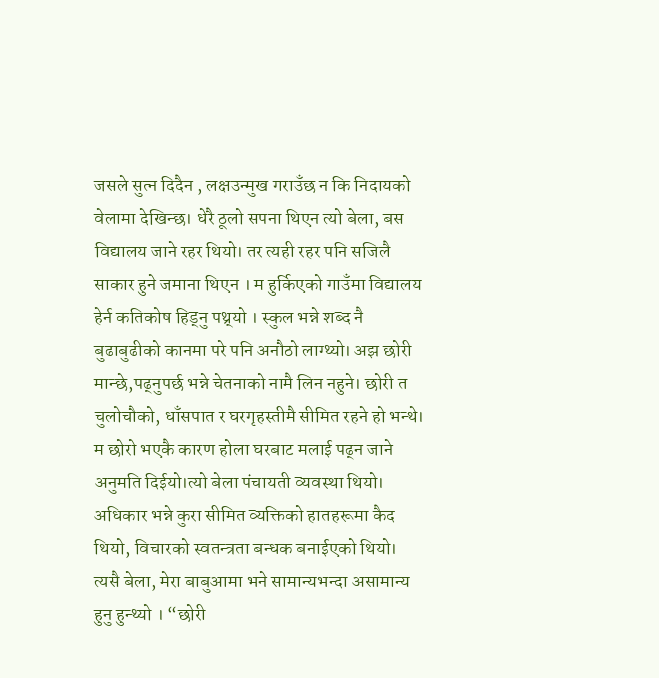जसले सुत्न दिदैन , लक्षउन्मुख गराउँछ न कि निदायको वेलामा देखिन्छ। धेरै ठूलो सपना थिएन त्यो बेला, बस विद्यालय जाने रहर थियो। तर त्यही रहर पनि सजिलै साकार हुने जमाना थिएन । म हुर्किएको गाउँमा विद्यालय हेर्न कतिकोष हिड्नु पथ्र्यो । स्कुल भन्ने शब्द नै बुढाबुढीको कानमा परे पनि अनौठो लाग्थ्यो। अझ छोरी मान्छे,पढ्नुपर्छ भन्ने चेतनाको नामै लिन नहुने। छोरी त चुलोचौको, धाँसपात र घरगृहस्तीमै सीमित रहने हो भन्थे। म छोरो भएकै कारण होला घरबाट मलाई पढ्न जाने अनुमति दिईयो।त्यो बेला पंचायती व्यवस्था थियो। अधिकार भन्ने कुरा सीमित व्यक्तिको हातहरूमा कैद थियो, विचारको स्वतन्त्रता बन्धक बनाईएको थियो।
त्यसै बेला, मेरा बाबुआमा भने सामान्यभन्दा असामान्य हुनु हुन्थ्यो । “छोरी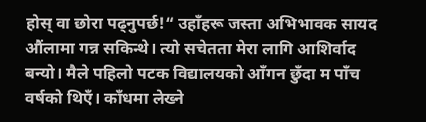होस् वा छोरा पढ्नुपर्छ!“ उहाँहरू जस्ता अभिभावक सायद औंलामा गन्न सकिन्थे। त्यो सचेतता मेरा लागि आशिर्वाद बन्यो। मैले पहिलो पटक विद्यालयको आँगन छुँदा म पाँच वर्षको थिएँ। काँधमा लेख्ने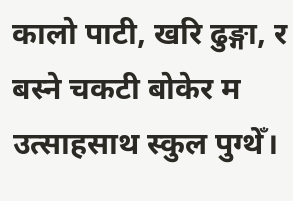कालो पाटी, खरि ढुङ्गा, र बस्ने चकटी बोकेर म उत्साहसाथ स्कुल पुग्थेँ।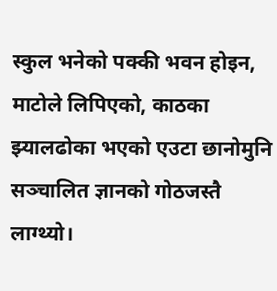स्कुल भनेको पक्की भवन होइन, माटोले लिपिएको, काठका झ्यालढोका भएको एउटा छानोमुनि सञ्चालित ज्ञानको गोठजस्तै लाग्थ्यो।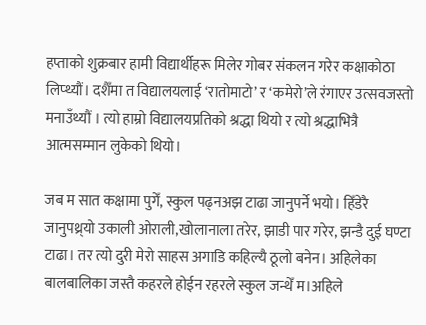हप्ताको शुक्रबार हामी विद्यार्थीहरू मिलेर गोबर संकलन गरेर कक्षाकोठा लिप्थ्यौं। दशैँमा त विद्यालयलाई ‘रातोमाटो’ र ‘कमेरो’ले रंगाएर उत्सवजस्तो मनाउँथ्यौं । त्यो हाम्रो विद्यालयप्रतिको श्रद्धा थियो र त्यो श्रद्धाभित्रै आत्मसम्मान लुकेको थियो।

जब म सात कक्षामा पुगेँ, स्कुल पढ्नअझ टाढा जानुपर्ने भयो। हिँडेरै जानुपथ्र्यो उकाली ओराली,खोलानाला तरेर, झाडी पार गरेर, झन्डै दुई घण्टा टाढा। तर त्यो दुरी मेरो साहस अगाडि कहिल्यै ठूलो बनेन। अहिलेका बालबालिका जस्तै कहरले होईन रहरले स्कुल जन्थेँ म।अहिले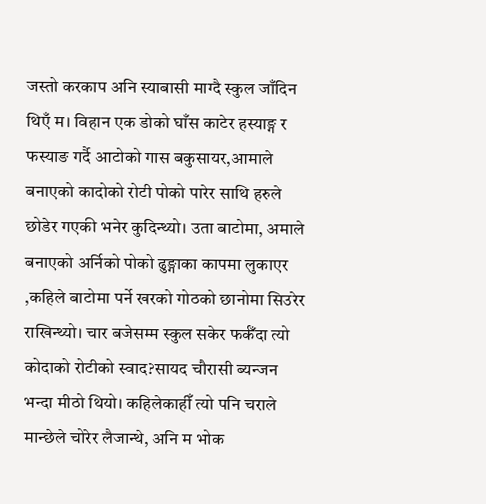जस्तो करकाप अनि स्याबासी माग्दै स्कुल जाँदिन थिएँ म। विहान एक डोको घाँस काटेर हस्याङ्ग र फस्याङ गर्दै आटोको गास बकुसायर,आमाले बनाएको कादोको रोटी पोको पारेर साथि हरुले छोडेर गएकी भनेर कुदिन्थ्यो। उता बाटोमा, अमाले बनाएको अर्निको पोको ढुङ्गाका कापमा लुकाएर ,कहिले बाटोमा पर्ने खरको गोठको छानोमा सिउरेर राखिन्थ्यो। चार बजेसम्म स्कुल सकेर फर्कँदा त्यो कोदाको रोटीको स्वाद?सायद चौरासी ब्यन्जन भन्दा मीठो थियो। कहिलेकाहीँ त्यो पनि चराले मान्छेले चोरेर लैजान्थे, अनि म भोक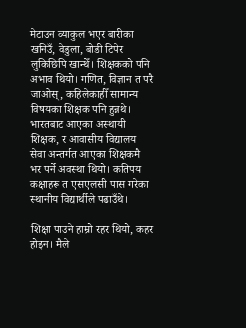मेटाउन व्याकुल भएर बारीका खनिउँ, वेडुला, बोडी टिपेर लुकिछिपि खान्थेँ। शिक्षकको पनि अभाव थियो। गणित, विज्ञान त परै जाओस्, कहिलेकाहीँ सामान्य विषयका शिक्षक पनि हुन्नथे। भारतबाट आएका अस्थायी शिक्षक, र आवासीय विद्यालय सेवा अन्तर्गत आएका शिक्षकमै भर पर्ने अवस्था थियो। कतिपय कक्षाहरू त एसएलसी पास गरेका स्थानीय विद्यार्थीले पढाउँथे।

शिक्षा पाउने हाम्रो रहर थियो, कहर होइन। मैले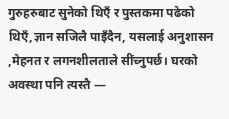गुरुहरुबाट सुनेको थिएँ र पुस्तकमा पढेको थिएँ,ज्ञान सजिलै पाइँदैन, यसलाई अनुशासन ,मेहनत र लगनशीलताले सींच्नुपर्छ। घरको अवस्था पनि त्यस्तै —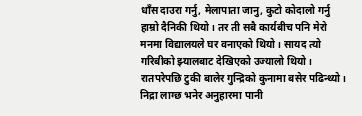धाँस दाउरा गर्नु, मेलापाता जानु, कुटो कोदालो गर्नु हाम्रो दैनिकी थियो। तर ती सबै कार्यबीच पनि मेरो मनमा विद्यालयले घर वनाएको थियो। सायद त्यो गरिबीको झ्यालबाट देखिएको उज्यालो थियो। रातपरेपछि टुकी बालेर गुन्द्रिको कुनामा बसेर पढिन्थ्यो। निद्रा लाग्छ भनेर अनुहारमा पानी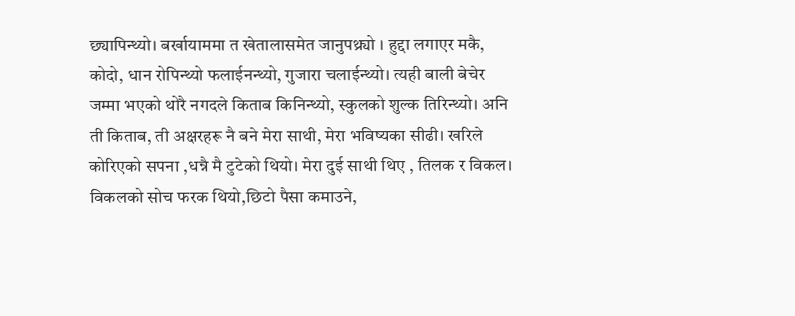छ्यापिन्थ्यो। बर्खायाममा त खेतालासमेत जानुपथ्र्यो । हुद्दा लगाएर मकै, कोदो, धान रोपिन्थ्यो फलाईनन्थ्यो, गुजारा चलाईन्थ्यो। त्यही बाली बेचेर जम्मा भएको थोरै नगदले किताब किनिन्थ्यो, स्कुलको शुल्क तिरिन्थ्यो। अनि ती किताब, ती अक्षरहरू नै बने मेरा साथी, मेरा भविष्यका सीढी। खरिले कोरिएको सपना ,धन्नै मै टुटेको थियो। मेरा दुई साथी थिए , तिलक र विकल। विकलको सोच फरक थियो,छिटो पैसा कमाउने,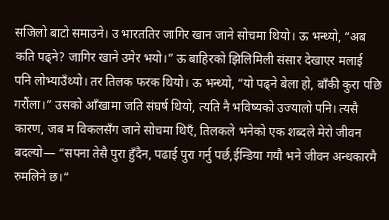सजिलो बाटो समाउने। उ भारततिर जागिर खान जाने सोचमा थियो। ऊ भन्थ्यो, “अब कति पढ्ने? जागिर खाने उमेर भयो।” ऊ बाहिरको झिलिमिली संसार देखाएर मलाई पनि लोभ्याउँथ्यो। तर तिलक फरक थियो। ऊ भन्थ्यो, “यो पढ्ने बेला हो, बाँकी कुरा पछि गरौंला।” उसको आँखामा जति संघर्ष थियो, त्यति नै भविष्यको उज्यालो पनि। त्यसै कारण, जब म विकलसँग जाने सोचमा थिएँ, तिलकले भनेको एक शब्दले मेरो जीवन बदल्यो— “सपना तेसै पुरा हुँदैन, पढाई पुरा गर्नु पर्छ,ईन्डिया गयौ भने जीवन अन्धकारमै रुमलिने छ।“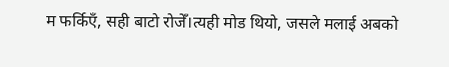म फर्किएँ, सही बाटो रोजेँ।त्यही मोड थियो, जसले मलाई अबको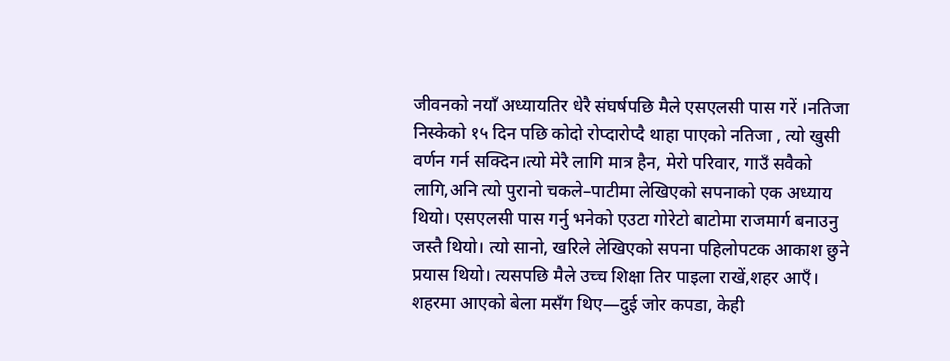जीवनको नयाँ अध्यायतिर धेरै संघर्षपछि मैले एसएलसी पास गरें ।नतिजा निस्केको १५ दिन पछि कोदो रोप्दारोप्दै थाहा पाएको नतिजा , त्यो खुसी वर्णन गर्न सक्दिन।त्यो मेरै लागि मात्र हैन, मेरो परिवार, गाउँ सवैको लागि,अनि त्यो पुरानो चकले–पाटीमा लेखिएको सपनाको एक अध्याय थियो। एसएलसी पास गर्नु भनेको एउटा गोरेटो बाटोमा राजमार्ग बनाउनु जस्तै थियो। त्यो सानो, खरिले लेखिएको सपना पहिलोपटक आकाश छुने प्रयास थियो। त्यसपछि मैले उच्च शिक्षा तिर पाइला राखें,शहर आएँ। शहरमा आएको बेला मसँग थिए—दुई जोर कपडा, केही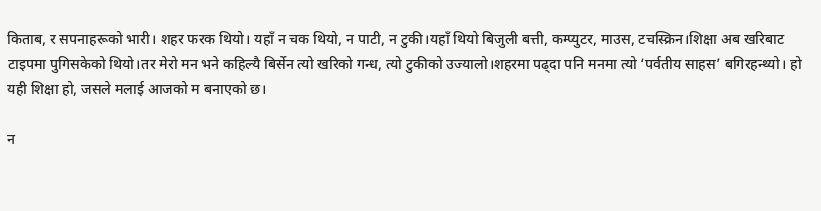किताब, र सपनाहरूको भारी। शहर फरक थियो। यहाँ न चक थियो, न पाटी, न टुकी।यहाँ थियो बिजुली बत्ती, कम्प्युटर, माउस, टचस्क्रिन।शिक्षा अब खरिबाट टाइपमा पुगिसकेको थियो।तर मेरो मन भने कहिल्यै बिर्सेन त्यो खरिको गन्ध, त्यो टुकीको उज्यालो।शहरमा पढ्दा पनि मनमा त्यो ‘पर्वतीय साहस’ बगिरहन्थ्यो। हो यही शिक्षा हो, जसले मलाई आजको म बनाएको छ।

न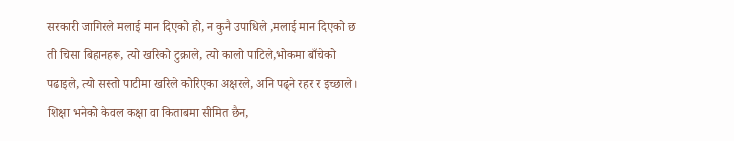सरकारी जागिरले मलाई मान दिएको हो, न कुनै उपाधिले ,मलाई मान दिएको छ ती चिसा बिहानहरू, त्यो खरिको टुक्राले, त्यो कालो पाटिले,भोकमा बाँचेको पढाइले, त्यो सस्तो पाटीमा खरिले कोरिएका अक्षरले, अनि पढ्ने रहर र इच्छाले। शिक्षा भनेको केवल कक्षा वा किताबमा सीमित छैन,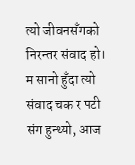त्यो जीवनसँगको निरन्तर संवाद हो। म सानो हुँदा त्यो संवाद चक र पटी संग हुन्थ्यो, आज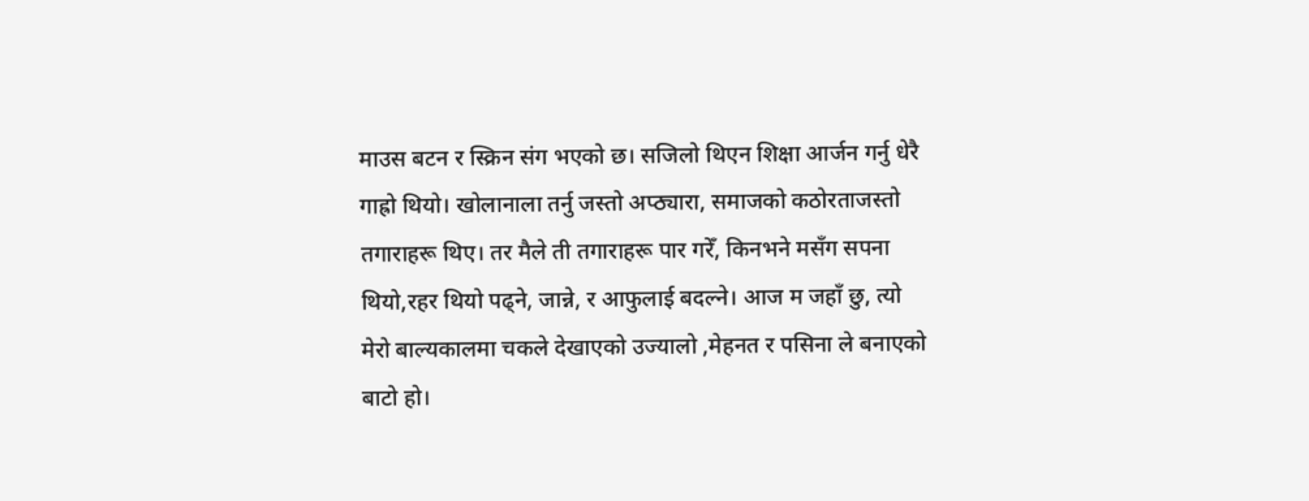माउस बटन र स्क्रिन संग भएको छ। सजिलो थिएन शिक्षा आर्जन गर्नु धेरै गाह्रो थियो। खोलानाला तर्नु जस्तो अप्ठ्यारा, समाजको कठोरताजस्तो तगाराहरू थिए। तर मैले ती तगाराहरू पार गरेँ, किनभने मसँग सपना थियो,रहर थियो पढ्ने, जान्ने, र आफुलाई बदल्ने। आज म जहाँ छु, त्यो मेरो बाल्यकालमा चकले देखाएको उज्यालो ,मेहनत र पसिना ले बनाएको बाटो हो।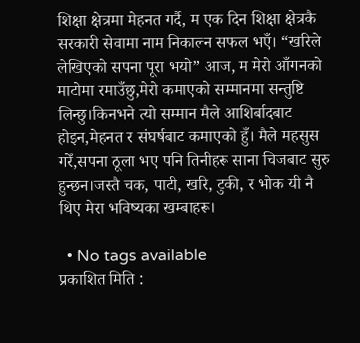शिक्षा क्षेत्रमा मेहनत गर्दै, म एक दिन शिक्षा क्षेत्रकै सरकारी सेवामा नाम निकाल्न सफल भएँ। “खरिले लेखिएको सपना पूरा भयो” आज, म मेरो आँगनको माटोमा रमाउँछु,मेरो कमाएको सम्मानमा सन्तुष्टि लिन्छु।किनभने त्यो सम्मान मैले आशिर्बादबाट होइन,मेहनत र संघर्षबाट कमाएको हुँ। मैले महसुस गरेँ,सपना ठूला भए पनि तिनीहरू साना चिजबाट सुरु हुन्छन।जस्तै चक, पाटी, खरि, टुकी, र भोक यी नै थिए मेरा भविष्यका खम्बाहरू।

  • No tags available
प्रकाशित मिति :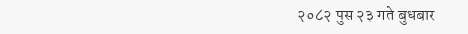२०८२ पुस २३ गते बुधबार